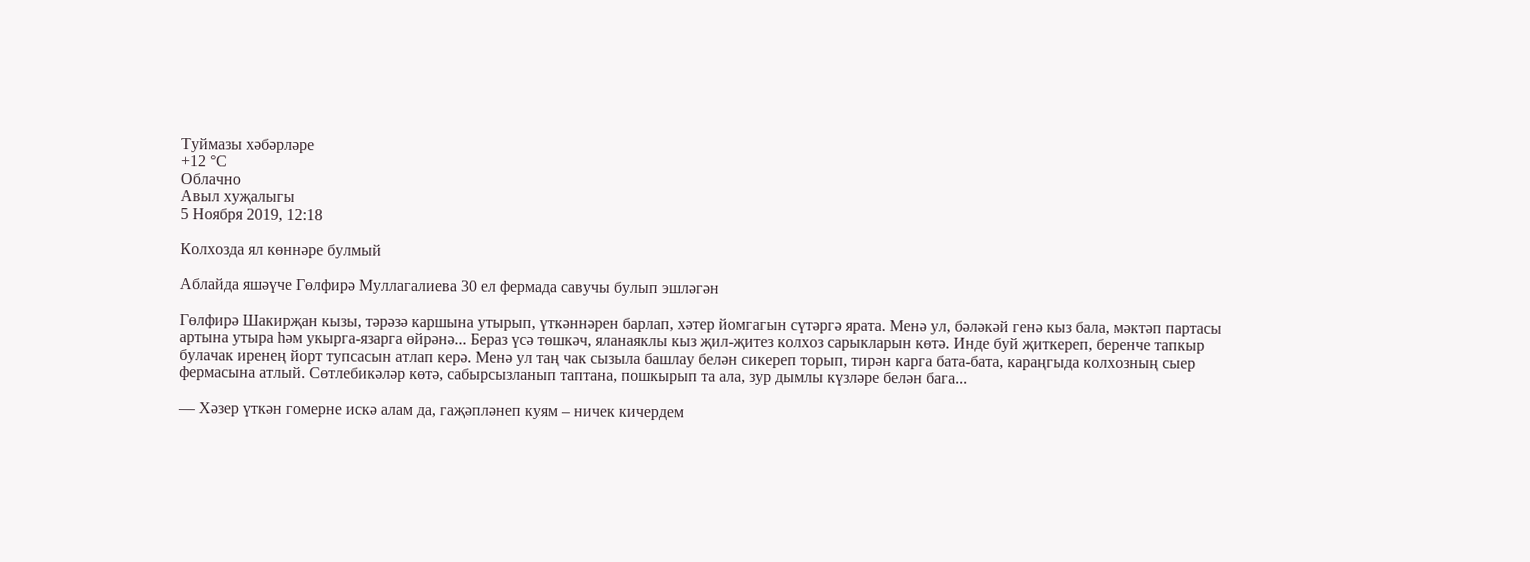Туймазы хәбәрләре
+12 °С
Облачно
Авыл хуҗалыгы
5 Ноября 2019, 12:18

Колхозда ял көннәре булмый

Аблайда яшәүче Гөлфирә Муллагалиева 30 ел фермада савучы булып эшләгән

Гөлфирә Шакирҗан кызы, тәрәзә каршына утырып, үткәннәрен барлап, хәтер йомгагын сүтәргә ярата. Менә ул, бәләкәй генә кыз бала, мәктәп партасы артына утыра һәм укырга-язарга өйрәнә... Бераз үсә төшкәч, яланаяклы кыз җил-җитез колхоз сарыкларын көтә. Инде буй җиткереп, беренче тапкыр булачак иренең йорт тупсасын атлап керә. Менә ул таң чак сызыла башлау белән сикереп торып, тирән карга бата-бата, караңгыда колхозның сыер фермасына атлый. Сөтлебикәләр көтә, сабырсызланып таптана, пошкырып та ала, зур дымлы күзләре белән бага...

— Хәзер үткән гомерне искә алам да, гаҗәпләнеп куям – ничек кичердем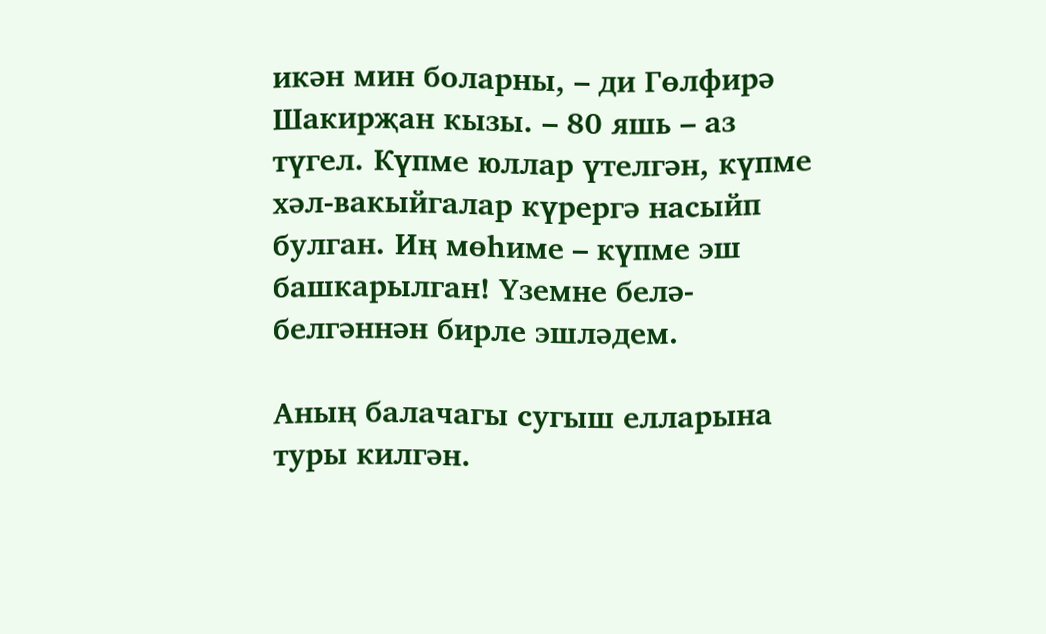икән мин боларны, – ди Гөлфирә Шакирҗан кызы. – 80 яшь – аз түгел. Күпме юллар үтелгән, күпме хәл-вакыйгалар күрергә насыйп булган. Иң мөһиме – күпме эш башкарылган! Үземне белә-белгәннән бирле эшләдем.

Аның балачагы сугыш елларына туры килгән.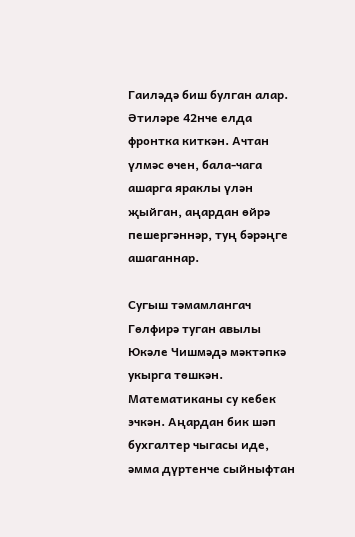Гаиләдә биш булган алар. Әтиләре 42нче елда фронтка киткән. Ачтан үлмәс өчен, бала-чага ашарга яраклы үлән җыйган, аңардан өйрә пешергәннәр, туң бәрәңге ашаганнар.

Сугыш тәмамлангач Гөлфирә туган авылы Юкәле Чишмәдә мәктәпкә укырга төшкән. Математиканы су кебек эчкән. Аңардан бик шәп бухгалтер чыгасы иде, әмма дүртенче сыйныфтан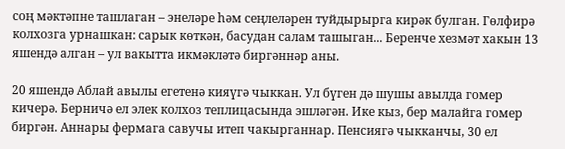соң мәктәпне ташлаган – энеләре һәм сеңлеләрен туйдырырга кирәк булган. Гөлфирә колхозга урнашкан: сарык көткән, басудан салам ташыган... Беренче хезмәт хакын 13 яшендә алган – ул вакытта икмәкләтә биргәннәр аны.

20 яшендә Аблай авылы егетенә кияүгә чыккан. Ул бүген дә шушы авылда гомер кичерә. Берничә ел элек колхоз теплицасында эшләгән. Ике кыз, бер малайга гомер биргән. Аннары фермага савучы итеп чакырганнар. Пенсиягә чыкканчы, 30 ел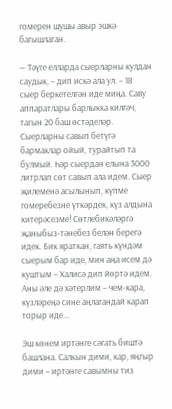гомерен шушы авыр эшкә багышлаган.

— Тәүге елларда сыерларны кулдан саудык, – дип искә ала ул. – 18 сыер беркетелгән иде миңа. Саву аппаратлары барлыкка килгәч, тагын 20 баш өстәделәр. Сыерларны савып бетүгә бармаклар ойый, турайтып та булмый. Һәр сыердан елына 3000 литрлап сөт савып ала идем. Сыер җилеменә асылынып, күпме гомеребезне үткәрдек, күз алдына китерәсезме! Сөтлебикәләргә җаныбыз-тәнебез белән берегә идек. Бик яраткан, гаять күндәм сыерым бар иде, мин аңа исем дә куштым – Халисә дип йөртә идем. Аны әле дә хәтерлим – чем-кара, күзләреңә сине аңлагандай карап торыр иде...

Эш көнем иртәнге сәгать биштә башлана. Салкын дими, кар, яңгыр дими – иртәнге савымны тиз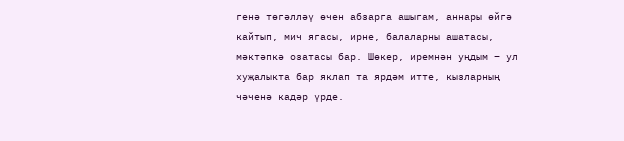генә төгәлләү өчен абзарга ашыгам, аннары өйгә кайтып, мич ягасы, ирне, балаларны ашатасы, мәктәпкә озатасы бар. Шөкер, иремнән уңдым – ул хуҗалыкта бар яклап та ярдәм итте, кызларның чәченә кадәр үрде.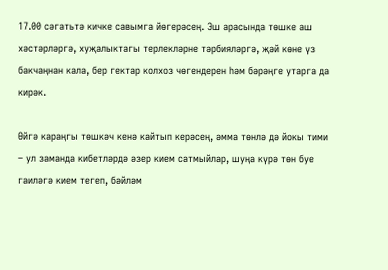17.00 сәгатьтә кичке савымга йөгерәсең. Эш арасында төшке аш хәстәрләргә, хуҗалыктагы терлекләрне тәрбияләргә, җәй көне үз бакчаңнан кала, бер гектар колхоз чөгендерен һәм бәрәңге утарга да кирәк.

Өйгә караңгы төшкәч кенә кайтып керәсең, әмма төнлә дә йокы тими – ул заманда кибетләрдә әзер кием сатмыйлар, шуңа күрә төн буе гаиләгә кием тегеп, бәйләм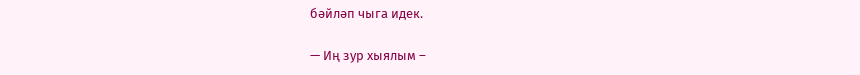бәйләп чыга идек.

— Иң зур хыялым –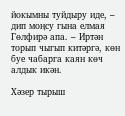йокымны туйдыру иде, – дип моңсу гына елмая Гөлфирә апа. – Иртән торып чыгып китәргә, көн буе чабарга каян көч алдык икән.

Хәзер тырыш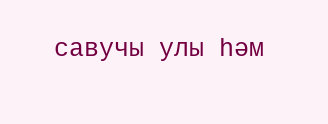савучы улы һәм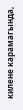килене карамагында,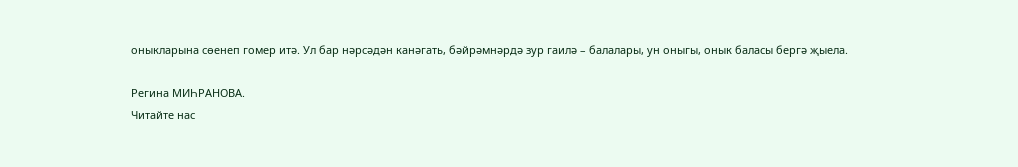оныкларына сөенеп гомер итә. Ул бар нәрсәдән канәгать, бәйрәмнәрдә зур гаилә – балалары, ун оныгы, онык баласы бергә җыела.

Регина МИҺРАНОВА.
Читайте нас